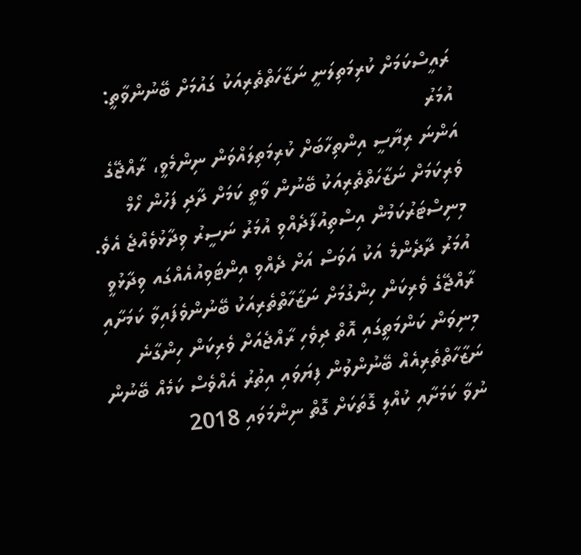ރައީސްކަމަށް ކުރިމަތިލަނީ ނަޒާހަތްތެރިއަކު ގައުމަށް ބޭނުންވާތީ: އުމަރު
އަންނަ ރިޔާސީ އިންތިހާބަށް ކުރިމަތިލައްވަން ނިންމެވީ، ރާއްޖޭގެ ވެރިކަމަށް ނަޒާހަތްތެރިއަކު ބޭނުން ވާތީ ކަމަށް ދާދި ފަހުން ހޯމް މިނިސްޓަރުކަމުން އިސްތިއުފާދެއްވި އުމަރު ނަސީރު ވިދާޅުވެއްޖެ އެވެ.
އުމަރު ދާދެންމެ އަކު އަވަސް އަށް ދެއްވި އިންޓަވިއުއެއްގައ ވިދާޅުވީ ރާއްޖޭގެ ވެރިކަން ހިންގުމަށް ނަޒާހާތްތެރިއަކު ބޭނުންވެފައިވާ ކަމަށާއި މިނިވަން ކަންމަތީގައި އޮތް ދިވެހި ރާއްޖެއަށް ވެރިކަން ހިންގާނެ ނަޒާހާތްތެރިއެއް ބޭނުންވުން ފިޔަވައި އިތުރު އެއްވެސް ކަމެއް ބޭނުން ނުވާ ކަމަށާއި ކުއްލި ގޮތަކަށް ގޮތް ނިންމަވައި 2018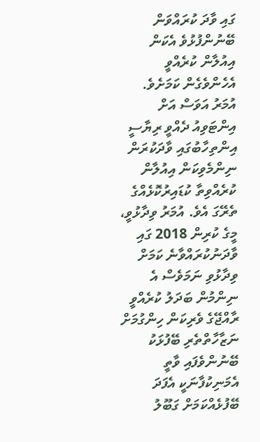ގައި ވާދަ ކުރައްވަން ބޭނުންފުޅުވެ އެކަން އިއުލާން ކުރެއްވީ އެހެންވެގެން ކަމަށެވެ.
އުމަރު އަވަސް އަށް އިންޓަވިއު ދެއްވީ ރިޔާސީ އިންތިހާބުގައި ވާދަކުރަން ނިންމެވިކަން އިއުލާން ކުރެއްވިތާ ކުޑައިރުކޮޅެއްގެ ތެރޭގަ އެވެ. އުމަރު ވިދާޅުވީ، މީގެ ކުރިން 2018 ގައި ވާދަނުކުރައްވާނެ ކަމަށް ވިދާޅުވި ނަމަވެސް އެ ނިންމުން ބަދަލު ކުރެއްވީ ރާއްޖޭގެ ވެރިކަން ހިންގުމަށް ނަޒާހާތްތެރި ބޭފުޅަކު ބޭނުންވެފައި ވާތީ އެމަނިކުފާނަކީ އެފަދަ ބޭފުޅެއްކަމަށް ގަބޫލު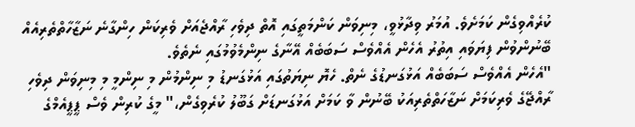ކުރެއްވިގެން ކަމަށެވެ. އުމަރު ވިދާޅުވީ، މިނިވަން ކަންމަތީގައި އޮތް ދިވެހި ރާއްޖެއަށް ވެރިކަން ހިންގާނެ ނަޒާހާތްތެރިއެއް ބޭނުންވުން ފިޔަވައި އިތުރު އެހެން އެއްވެސް ސަބަބެއް އޭނާގެ ނިންމެވުމުގައި ނެތެވެ.
"އެހެން އެއްވެސް ސަބަބެއް އަޅުގަނޑުގެ ނެތް. ހެޔޮ ނިޔަތުގައި އަޅުގަނޑު މި ނިންމުން މި ނިންމީ މި މިނިވަން ދިވެހި ރާއްޖޭގެ ވެރިކަމަށް ނަޒާހަތްތެރިއަކު ބޭނުން ވާ ކަމަށް އަޅުގަނޑަށް ގަބޫލު ކުރެވިގެން،" މީގެ ކުރިން ވެސް ޕީޕީއެމްގެ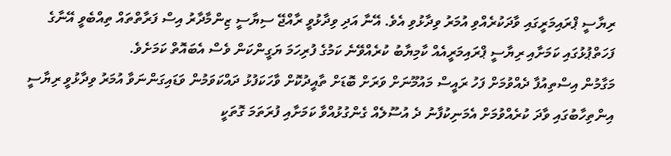ރިޔާސީ ޕްރައިމަރީގައި ވާދަކުރެއްވި އުމަރު ވިދާޅުވި އެވެ. އޭނާ އަދި ވިދާޅުވީ ރާއްޖޭ ސިޔާސީ ޒިންމާދާރު އިސް ފަރާތްތައް ތިއްބެވީ އޭނާގެ ފަހަތްޕުޅުގައި ކަމަށާއި ރިޔާސީ ޕްރައިމަރީއެއް ކާމިޔާބު ކުރެއްވޭނެ ކަމުގެ ފުރިހަމަ ޔަގީންކަން ވެސް އެބައޮތް ކަމަށެވެ.
މަގާމުން އިސްތިއުފާ ދެއްވުމަށް ފަހު ރައީސް މައުމޫނަށް ވަރަށް ބޮޑަށް ތާއީދުކޮށް ވާހަކަފުޅު ދައްކަވަމުން ވަޑައިގަންނަވާ އުމަރު ވިދާޅުވީ ރިޔާސީ އިންތިހާބުގައި ވާދަ ކުރެއްވުމަށް އެމަނިކުފާނު ދެ އުސޫލެއް ގެންގުޅުއްވާ ކަމަށާއި ފުރަތަމަ ގޮތަކީ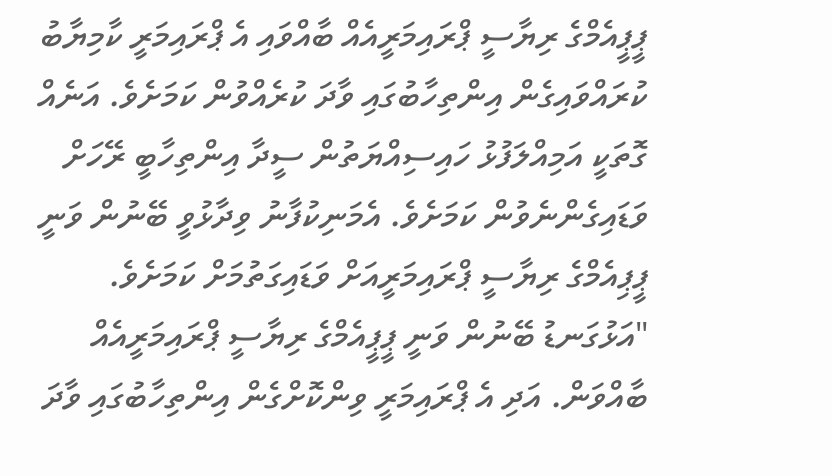ޕީޕީއެމްގެ ރިޔާސީ ޕްރައިމަރީއެއް ބާއްވައި އެ ޕްރައިމަރީ ކާމިޔާބު ކުރައްވައިގެން އިންތިހާބުގައި ވާދަ ކުރެއްވުން ކަމަށެވެ. އަނެއް ގޮތަކީ އަމިއްލަފުޅު ހައިސިއްޔަތުން ސީދާ އިންތިހާބީ ރޭހަށް ވަޑައިގެންނެވުން ކަމަށެވެ. އެމަނިކުފާނު ވިދާޅުވީ ބޭނުން ވަނީ ޕީޕިއެމްގެ ރިޔާސީ ޕްރައިމަރީއަށް ވަޑައިގަތުމަށް ކަމަށެވެ.
"އަޅުގަނޑު ބޭނުން ވަނީ ޕީޕީއެމްގެ ރިޔާސީ ޕްރައިމަރީއެއް ބާއްވަން. އަދި އެ ޕްރައިމަރީ ވިންކޮށްގެން އިންތިހާބުގައި ވާދަ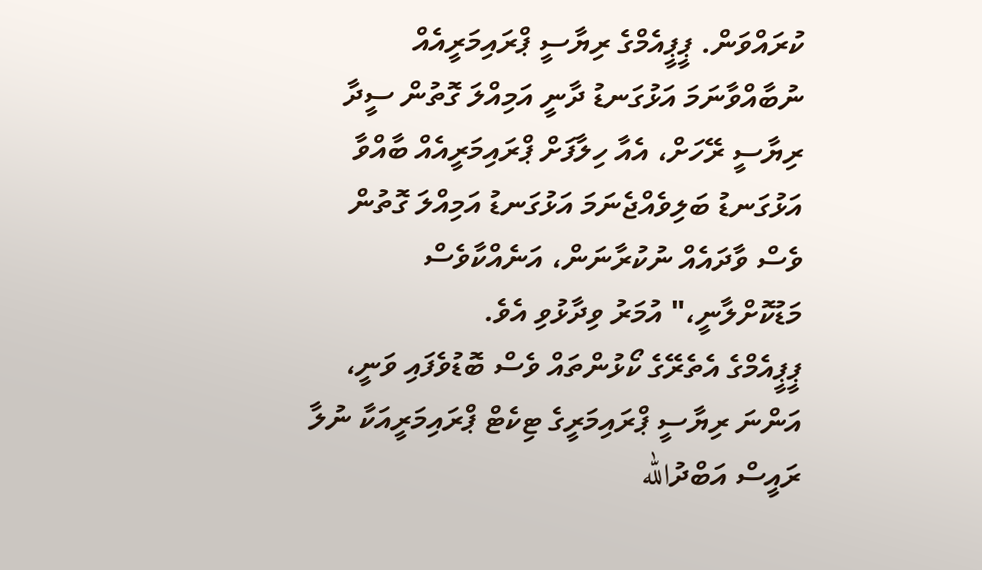ކުރައްވަން. ޕީޕީއެމްގެ ރިޔާސީ ޕްރައިމަރީއެއް ނުބާއްވާނަމަ އަޅުގަނޑު ދާނީ އަމިއްލަ ގޮތުން ސީދާ ރިޔާސީ ރޭހަށް، އެއާ ހިލާފަށް ޕްރައިމަރީއެއް ބާއްވާ އަޅުގަނޑު ބަލިވެއްޖެނަމަ އަޅުގަނޑު އަމިއްލަ ގޮތުން ވެސް ވާދައެއް ނުކުރާނަން، އަނެއްކާވެސް މަޑުކޮށްލާނީ،" އުމަރު ވިދާޅުވި އެވެ.
ޕީޕީއެމްގެ އެތެރޭގެ ކޯޅުންތައް ވެސް ބޮޑުވެފައި ވަނީ، އަންނަ ރިޔާސީ ޕްރައިމަރީގެ ޓިކެޓް ޕްރައިމަރީއަކާ ނުލާ ރައީސް އަބްދުالله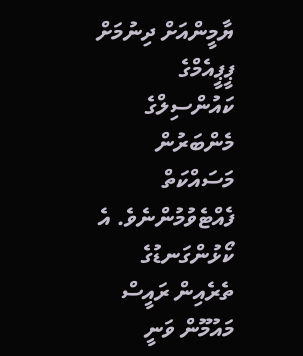ޔާމީންއަށް ދިނުމަށް ޕީޕީއެމްގެ ކައުންސިލްގެ މެންބަރުން މަސައްކަތް ފެއްޓެވުމުންނެވެ. އެ ކޯޅުންގަނޑުގެ ތެރެއިން ރައީސް މައުމޫން ވަނީ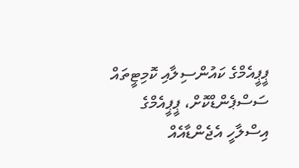ޕީޕީއެމްގެ ކައުންސިލާއި ކޮމިޓީތައް ސަސްޕެންޑްކޮށް، ޕީޕީއެމްގެ އިސްލާހީ އެޖެންޑާއެއް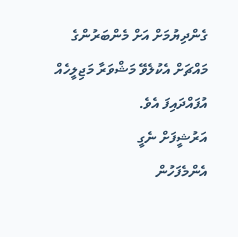ގެންދިޔުމަށް އަށް މެންބަރުންގެ މައްޗަށް އެކުލެވޭ މަޝްވަރާ މަޖިލީހެއް އުފައްދައިފަ އެވެ.
އަރުޝީފަށް ނެގީ
އެންމެފަހުން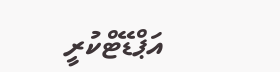އަޕްޑޭޓްކުރީ